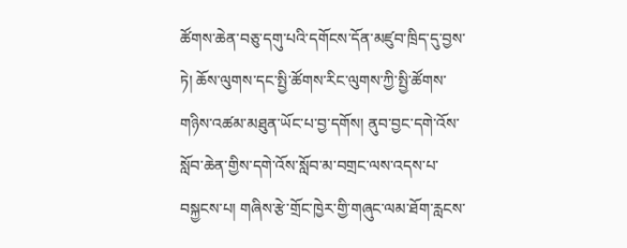ཚོགས་ཆེན་བཅུ་དགུ་པའི་དགོངས་དོན་མཛུབ་ཁྲིད་དུ་བྱས་ཏེ། ཆོས་ལུགས་དང་སྤྱི་ཚོགས་རིང་ལུགས་ཀྱི་སྤྱི་ཚོགས་གཉིས་འཚམ་མཐུན་ཡོང་པ་བྱ་དགོས། ནུབ་བྱང་དགེ་འོས་སློབ་ཆེན་གྱིས་དགེ་འོས་སློབ་མ་བགྲང་ལས་འདས་པ་བསྐྱངས་པ། གཞིས་རྩེ་གྲོང་ཁྱེར་གྱི་གཞུང་ལམ་ཐོག་རླངས་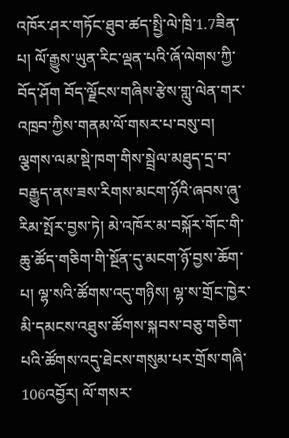འཁོར་ཤར་གཏོང་ཐུབ་ཚད་སྤྱི་ལེ་ཁྲི་1.7ཟིན་པ། ལོ་རྒྱུས་ཡུན་རིང་ལྡན་པའི་ཞོ་ལེགས་ཀྱི་བོད་ཤོག བོད་ལྗོངས་གཞིས་རྩེས་གླུ་ལེན་གར་འཁྲབ་ཀྱིས་གནམ་ལོ་གསར་པ་བསུ་བ། ལྕགས་ལམ་སྡེ་ཁག་གིས་སྦྲེལ་མཐུད་དྲ་བ་བརྒྱུད་ནས་ཟས་རིགས་མངག་ཉོའི་ཞབས་ཞུ་རིམ་སྤོར་བྱས་ཏེ། མེ་འཁོར་མ་བསྐོར་གོང་གི་ཆུ་ཚོད་གཅིག་གི་སྔོན་དུ་མངག་ཉོ་བྱས་ཆོག་པ། ལྷ་སའི་ཚོགས་འདུ་གཉིས། ལྷ་ས་གྲོང་ཁྱེར་མི་དམངས་འཐུས་ཚོགས་སྐབས་བཅུ་གཅིག་པའི་ཚོགས་འདུ་ཐེངས་གསུམ་པར་གྲོས་གཞི་106འབྱོར། ལོ་གསར་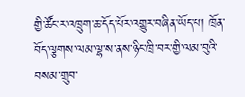གྱི་ཚོང་ར་འཁྲུག་ཆ་དོད་པོར་འགྱུར་བཞིན་ཡོད་པ། ཁྲོན་བོད་ལྕགས་ལམ་ལྷ་ས་ནས་ཉིང་ཁྲི་བར་གྱི་ལམ་བུའི་བསམ་གྲུབ་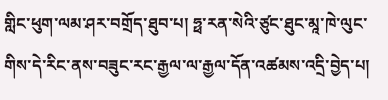གླིང་ཕུག་ལམ་ཤར་བགྲོད་ཐུབ་པ། ཧྥ་རན་སེའི་ཙུང་ཐུང་མཱ་ཁེ་ལུང་གིས་དེ་རིང་ནས་བཟུང་རང་རྒྱལ་ལ་རྒྱལ་དོན་འཚམས་འདྲི་བྱེད་པ།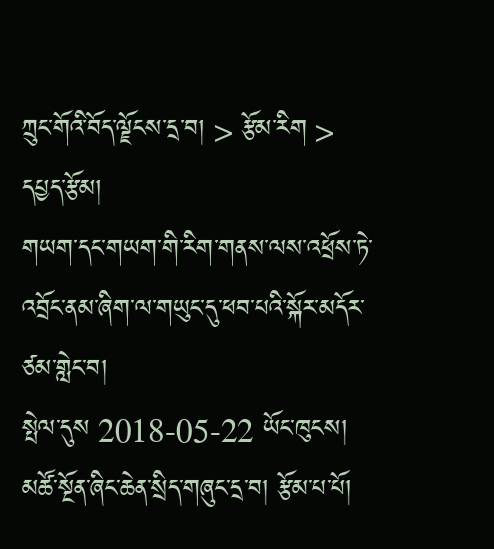ཀྲུང་གོའི་བོད་ལྗོངས་དྲ་བ། > རྩོམ་རིག > དཔྱད་རྩོམ།
གཡག་དང་གཡག་གི་རིག་གནས་ལས་འཕྲོས་ཏེ་འབྲོང་ནམ་ཞིག་ལ་གཡུང་དུ་ཕབ་པའི་སྐོར་མདོར་ཙམ་གླེང་བ།
སྤེལ་དུས 2018-05-22 ཡོང་ཁུངས། མཚོ་སྔོན་ཞིང་ཆེན་སྲིད་གཞུང་དྲ་བ། རྩོམ་པ་པོ།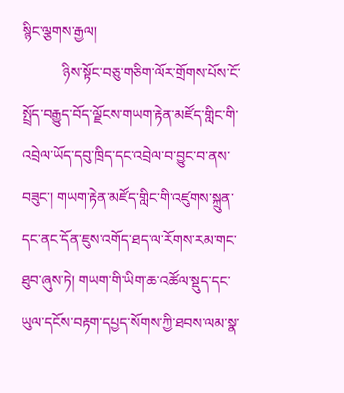སྙིང་ལྕགས་རྒྱལ།
           ཉིས་སྟོང་བཅུ་གཅིག་ལོར་གྲོགས་པོས་ངོ་སྤྲོད་བརྒྱུད་བོད་ལྗོངས་གཡག་རྟེན་མཛོད་གླིང་གི་འབྲེལ་ཡོད་དབུ་ཁྲིད་དང་འབྲེལ་བ་བྱུང་བ་ནས་བཟུང་། གཡག་རྟེན་མཛོད་གླིང་གི་འཛུགས་སྐྲུན་དང་ནང་དོན་ཇུས་འགོད་ཐད་ལ་རོགས་རམ་གང་ཐུབ་ཞུས་ཏེ། གཡག་གི་ཡིག་ཆ་འཚོལ་སྡུད་དང་ཡུལ་དངོས་བརྟག་དཔྱད་སོགས་ཀྱི་ཐབས་ལམ་སྣ་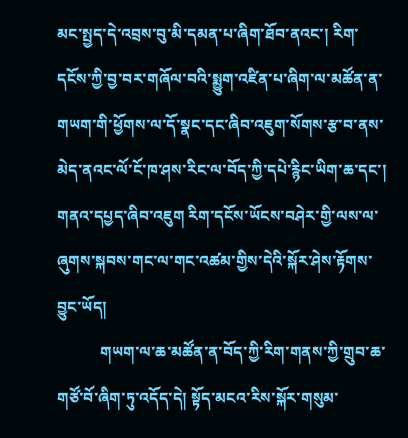མང་སྤྱད་དེ་འབྲས་བུ་མི་དམན་པ་ཞིག་ཐོབ་ནའང་། རིག་དངོས་ཀྱི་བྱ་བར་གཞོལ་བའི་སྨྱུག་འཛིན་པ་ཞིག་ལ་མཚོན་ན་གཡག་གི་ཕྱོགས་ལ་དོ་སྣང་དང་ཞིབ་འཇུག་སོགས་རྩ་བ་ནས་མེད་ནའང་ལོ་ངོ་ཁ་ཤས་རིང་ལ་བོད་ཀྱི་དཔེ་རྙིང་ཡིག་ཆ་དང་། གནའ་དཔྱད་ཞིབ་འཇུག རིག་དངོས་ཡོངས་བཤེར་གྱི་ལས་ལ་ཞུགས་སྐབས་གང་ལ་གང་འཚམ་གྱིས་དེའི་སྐོར་ཤེས་རྟོགས་བྱུང་ཡོད།
           གཡག་ལ་ཆ་མཚོན་ན་བོད་ཀྱི་རིག་གནས་ཀྱི་གྲུབ་ཆ་གཙོ་བོ་ཞིག་ཏུ་འདོད་དེ། སྟོད་མངའ་རིས་སྐོར་གསུམ་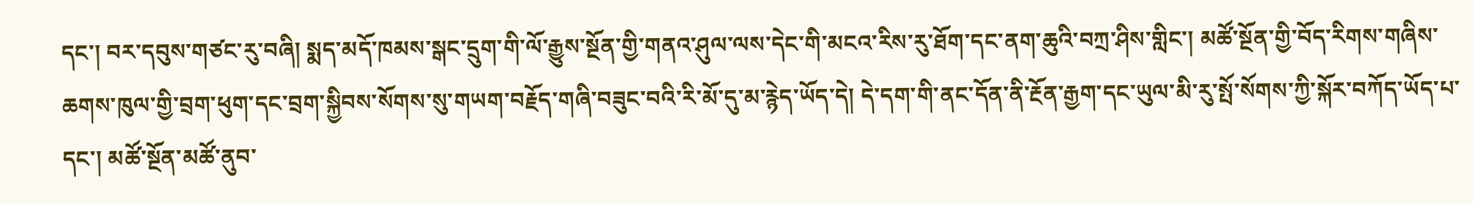དང་། བར་དབུས་གཙང་རུ་བཞི། སྨད་མདོ་ཁམས་སྒང་དྲུག་གི་ལོ་རྒྱུས་སྔོན་གྱི་གནའ་ཤུལ་ལས་དེང་གི་མངའ་རིས་རུ་ཐོག་དང་ནག་ཆུའི་བཀྲ་ཤིས་གླིང་། མཚོ་སྔོན་གྱི་བོད་རིགས་གཞིས་ཆགས་ཁུལ་གྱི་བྲག་ཕུག་དང་བྲག་སྐྱིབས་སོགས་སུ་གཡག་བརྗོད་གཞི་བཟུང་བའི་རི་མོ་དུ་མ་རྙེད་ཡོད་དེ། དེ་དག་གི་ནང་དོན་ནི་རྔོན་རྒྱག་དང་ཡུལ་མི་རུ་སྤོ་སོགས་ཀྱི་སྐོར་བཀོད་ཡོད་པ་དང་། མཚོ་སྔོན་མཚོ་ནུབ་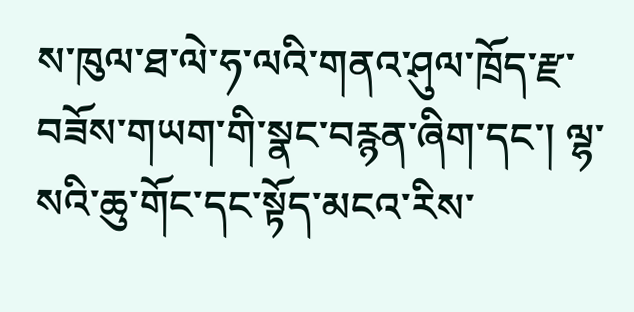ས་ཁུལ་ཐ་ལེ་ཧ་ལའི་གནའ་ཤུལ་ཁྲོད་རྫ་བཟོས་གཡག་གི་སྣང་བརྙན་ཞིག་དང་། ལྷ་སའི་ཆུ་གོང་དང་སྟོད་མངའ་རིས་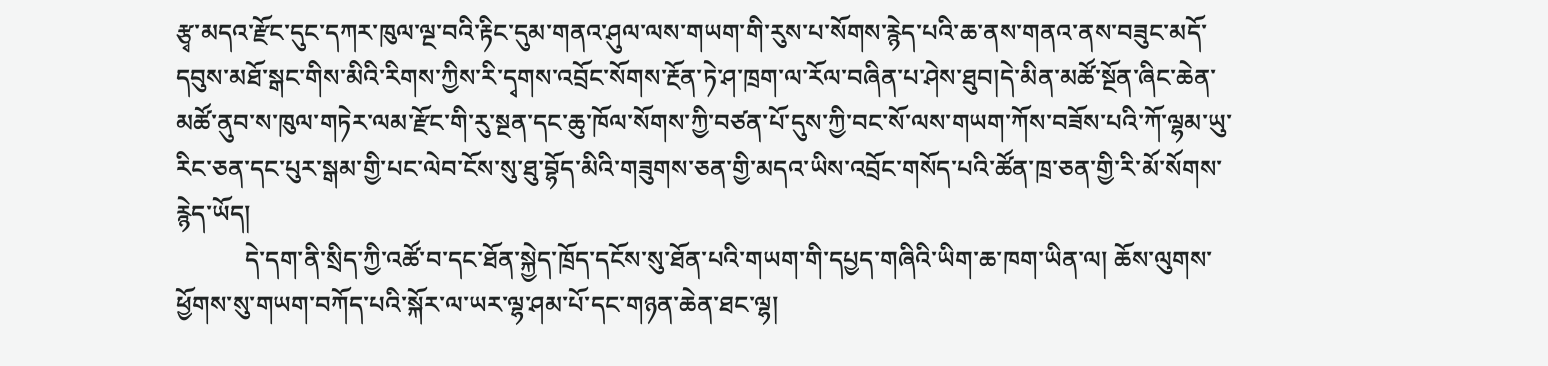རྩྭ་མདའ་རྫོང་དུང་དཀར་ཁུལ་ལྔ་བའི་རྟིང་དུམ་གནའ་ཤུལ་ལས་གཡག་གི་རུས་པ་སོགས་རྙེད་པའི་ཆ་ནས་གནའ་ནས་བཟུང་མདོ་དབུས་མཐོ་སྒང་གིས་མིའི་རིགས་ཀྱིས་རི་དྭགས་འབྲོང་སོགས་རྔོན་ཏེ་ཤ་ཁྲག་ལ་རོལ་བཞིན་པ་ཤེས་ཐུབ།དེ་མིན་མཚོ་སྔོན་ཞིང་ཆེན་མཚོ་ནུབ་ས་ཁུལ་གཏེར་ལམ་རྫོང་གི་རུ་སྔན་དང་ཆུ་ཁོལ་སོགས་ཀྱི་བཙན་པོ་དུས་ཀྱི་བང་སོ་ལས་གཡག་ཀོས་བཟོས་པའི་ཀོ་ལྷམ་ཡུ་རིང་ཅན་དང་པུར་སྒམ་གྱི་པང་ལེབ་ངོས་སུ་ཐུ་བྷོད་མིའི་གཟུགས་ཅན་གྱི་མདའ་ཡིས་འབྲོང་གསོད་པའི་ཚོན་ཁྲ་ཅན་གྱི་རི་མོ་སོགས་རྙེད་ཡོད།
           དེ་དག་ནི་སྲིད་ཀྱི་འཚོ་བ་དང་ཐོན་སྐྱེད་ཁྲོད་དངོས་སུ་ཐོན་པའི་གཡག་གི་དཔྱད་གཞིའི་ཡིག་ཆ་ཁག་ཡིན་ལ། ཆོས་ལུགས་ཕྱོགས་སུ་གཡག་བཀོད་པའི་སྐོར་ལ་ཡར་ལྷ་ཤམ་པོ་དང་གཉན་ཆེན་ཐང་ལྷ།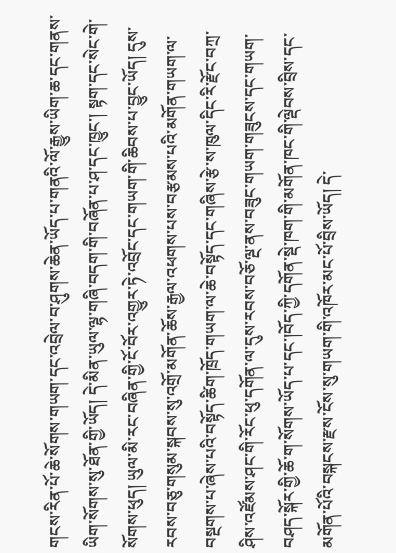གངས་རིན་པོ་ཆེ་སོགས་གཡག་དང་འབྲེལ་བ་ཤུགས་ཆེན་ཡོད་པ་གནའི་ལོ་རྒྱུས་ཡིག་ཆ་དང་གནས་ཡིག་སོགས་སུ་ཐོན་གྱི་ཡོད། དེ་མིན་ཡུལ་ལྷ་གཞི་བདག་གི་བཞོན་པ་ཤ་དང་ཁྱུང་། སྟག་དང་སེང་གེ་སོགས་ཕུད། ཡུལ་མི་རང་བཞིན་གྱི་ངོ་བོར་འགྱུར་ཏེ་འབྲོང་དང་གཡག་གི་ཆིབས་པ་བྱུང་ཡོད། དུས་རབས་བཅུ་གསུམ་སྐབས་སུ་འགྲོ་མགོན་ཆོས་རྒྱལ་འཕགས་པས་བརྩམས་པའི་མགོན་གཡག་ལ་བསྔགས་པ་ཞེས་པའི་བསྟོད་ཚིག་ཁྲོད་གཡག་ལ་ཆེ་བསྟོད་དང་གཞིས་རྩེ་ས་ཁུལ་དིང་རི་རྫོང་བཀྲ་ཤིས་འཛོམས་ཤང་གི་རོང་ཕུ་དགོན་ལ་དུས་རབས་བཅོ་ལྔ་ནས་བཟུང་གཡག་གཟུངས་དང་གཡག་བཤད་སྐོར་གྱི་ཆོ་ག་སོགས་ཡོད་པ་དང་།བོད་ཀྱི་དགོན་སྡེ་ཁག་གི་མགོན་ཁང་གི་ལྡེབས་བྲིས་དང་མགོན་པོའི་བསྐངས་རྫས་ངོས་སུ་གཡག་གི་འཁོར་མང་པོ་བྲིས་ཡོད། དེ་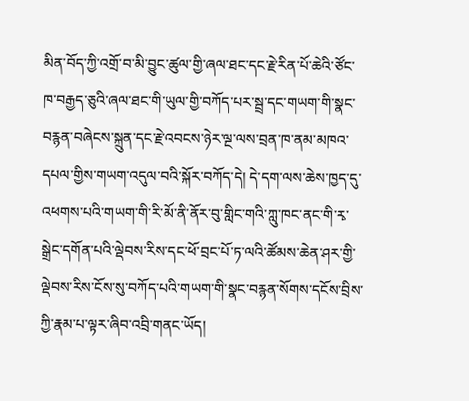མིན་བོད་ཀྱི་འགྲོ་བ་མི་བྱུང་ཚུལ་གྱི་ཞལ་ཐང་དང་རྗེ་རིན་པོ་ཆེའི་ཙོང་ཁ་བརྒྱད་ཅུའི་ཞལ་ཐང་གི་ཡུལ་གྱི་བཀོད་པར་སྦྲ་དང་གཡག་གི་སྣང་བརྙན་བཞེངས་སྐྲུན་དང་རྗེ་འབངས་ཉེར་ལྔ་ལས་བྲན་ཁ་ནམ་མཁའ་དཔལ་གྱིས་གཡག་འདུལ་བའི་སྐོར་བཀོད་དེ། དེ་དག་ལས་ཆེས་ཁྱད་དུ་འཕགས་པའི་གཡག་གི་རི་མོ་ནི་ནོར་བུ་གླིང་གའི་ཀླུ་ཁང་ནང་གི་རྭ་སྒྲེང་དགོན་པའི་ལྡེབས་རིས་དང་ཕོ་བྲང་པོ་ཏ་ལའི་ཚོམས་ཆེན་ཤར་གྱི་ལྡེབས་རིས་ངོས་སུ་བཀོད་པའི་གཡག་གི་སྣང་བརྙན་སོགས་དངོས་བྲིས་ཀྱི་རྣམ་པ་ལྟར་ཞིབ་འབྲི་གནང་ཡོད།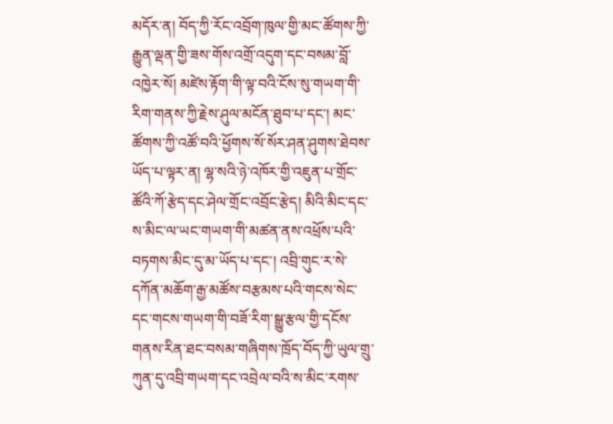མདོར་ན། བོད་ཀྱི་རོང་འབྲོག་ཁུལ་གྱི་མང་ཚོགས་ཀྱི་རྒྱུན་ལྡན་གྱི་ཟས་གོས་འགྲོ་འདུག་དང་བསམ་བློ་འཁྱེར་སོ། མཛེས་རྟོག་གི་ལྟ་བའི་ངོས་སུ་གཡག་གི་རིག་གནས་ཀྱི་རྗེས་ཤུལ་མངོན་ཐུབ་པ་དང་། མང་ཚོགས་ཀྱི་འཚོ་བའི་ཕྱོགས་སོ་སོར་ཤན་ཤུགས་ཐེབས་ཡོད་པ་ལྟར་ན། ལྷ་སའི་ཉེ་འཁོར་གྱི་འཇུན་པ་གྲོང་ཚོའི་ཀོ་རྩེད་དང་ཤེལ་གྲོང་འབྲོང་རྩེད། མིའི་མིང་དང་ས་མིང་ལ་ཡང་གཡག་གི་མཚན་ནས་འཕྲོས་པའི་བཏགས་མིང་དུ་མ་ཡོད་པ་དང་། འབྲི་གུང་ར་སེ་དཀོན་མཆོག་རྒྱ་མཚོས་བརྩམས་པའི་གངས་སེང་དང་གངས་གཡག་གི་བཟོ་རིག་སྒྱུ་རྩལ་གྱི་དངོས་གནས་རིན་ཐང་བསམ་གཞིགས་ཁྲོད་བོད་ཀྱི་ཡུལ་གྲུ་ཀུན་དུ་འབྲི་གཡག་དང་འབྲེལ་བའི་ས་མིང་རགས་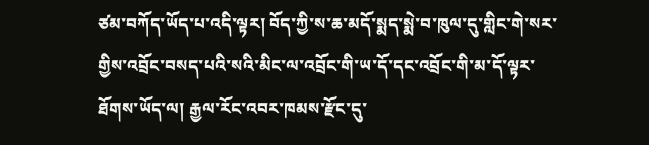ཙམ་བཀོད་ཡོད་པ་འདི་ལྟར། བོད་ཀྱི་ས་ཆ་མདོ་སྨད་སྨེ་བ་ཁུལ་དུ་གླིང་གེ་སར་གྱིས་འབྲོང་བསད་པའི་སའི་མིང་ལ་འབྲོང་གི་ཡ་དོ་དང་འབྲོང་གི་མ་དོ་ལྟར་ཐོགས་ཡོད་ལ། རྒྱལ་རོང་འབར་ཁམས་རྫོང་དུ་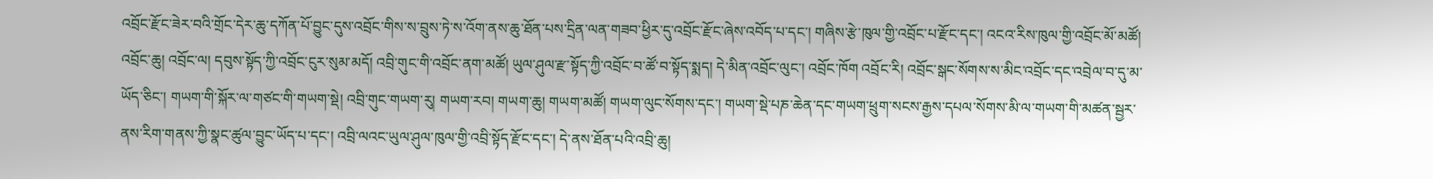འབྲོང་རྫོང་ཟེར་བའི་གྲོང་དེར་ཆུ་དཀོན་པོ་བྱུང་དུས་འབྲོང་གིས་ས་བྲུས་ཏེ་ས་འོག་ནས་ཆུ་ཐོན་པས་དྲིན་ལན་གཟབ་ཕྱིར་དུ་འབྲོང་རྫོང་ཞེས་འབོད་པ་དང་། གཞིས་རྩེ་ཁུལ་གྱི་འབྲོང་པ་རྫོང་དང་། འངའ་རིས་ཁུལ་གྱི་འབྲོང་མོ་མཚོ། འབྲོང་ཆུ། འབྲོང་ལ། དབུས་སྟོད་ཀྱི་འབྲོང་ངུར་སུམ་མདོ། འབྲི་གུང་གི་འབྲོང་ནག་མཚོ། ཡུལ་ཤུལ་རྫ་སྟོད་ཀྱི་འབྲོང་བ་ཚོ་བ་སྟོད་སྨད། དེ་མིན་འབྲོང་ལུང་། འབྲོང་ཁོག འབྲོང་རི། འབྲོང་སྒང་སོགས་ས་མིང་འབྲོང་དང་འབྲེལ་བ་དུ་མ་ཡོད་ཅིང་། གཡག་གི་སྐོར་ལ་གཙང་གི་གཡག་སྡེ། འབྲི་གུང་གཡག་རུ། གཡག་རབ། གཡག་ཆུ། གཡག་མཚོ། གཡག་ལུང་སོགས་དང་། གཡག་སྡེ་པཎ་ཆེན་དང་གཡག་ཕྲུག་སངས་རྒྱས་དཔལ་སོགས་མི་ལ་གཡག་གི་མཚན་སྦྱར་ནས་རིག་གནས་ཀྱི་སྣང་ཚུལ་བྱུང་ཡོད་པ་དང་། འབྲི་ལའང་ཡུལ་ཤུལ་ཁུལ་གྱི་འབྲི་སྟོད་རྫོང་དང་། དེ་ནས་ཐོན་པའི་འབྲི་ཆུ།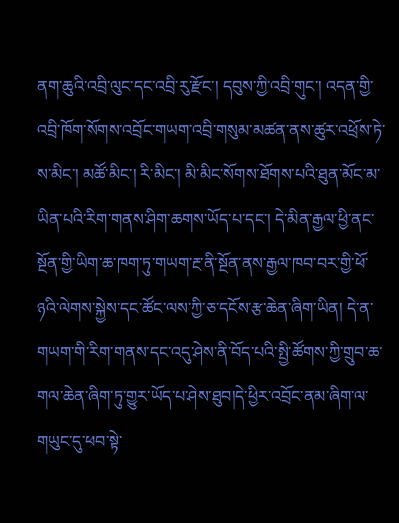ནག་ཆུའི་འབྲི་ལུང་དང་འབྲི་རུ་རྫོང་། དབུས་ཀྱི་འབྲི་གུང་། འདན་གྱི་འབྲི་ཁོག་སོགས་འབྲོང་གཡག་འབྲི་གསུམ་མཚན་ནས་ཚུར་འཕྲོས་ཏེ་ས་མིང་། མཚོ་མིང་། རི་མིང་། མི་མིང་སོགས་ཐོགས་པའི་ཐུན་མོང་མ་ཡིན་པའི་རིག་གནས་ཤིག་ཆགས་ཡོད་པ་དང་། དེ་མིན་རྒྱལ་ཕྱི་ནང་སྔོན་གྱི་ཡིག་ཆ་ཁག་ཏུ་གཡག་རྔ་ནི་སྔོན་ནས་རྒྱལ་ཁབ་བར་གྱི་ཕོ་ཉའི་ལེགས་སྐྱེས་དང་ཚོང་ལས་ཀྱི་ཅ་དངོས་རྩ་ཆེན་ཞིག་ཡིན། དེ་ན་གཡག་གི་རིག་གནས་དང་འདུ་ཤེས་ནི་བོད་པའི་སྤྱི་ཚོགས་ཀྱི་གྲུབ་ཆ་གལ་ཆེན་ཞིག་ཏུ་གྱུར་ཡོད་པ་ཤེས་ཐུབ།དེ་ཕྱིར་འབྲོང་ནམ་ཞིག་ལ་གཡུང་དུ་ཕབ་སྟེ་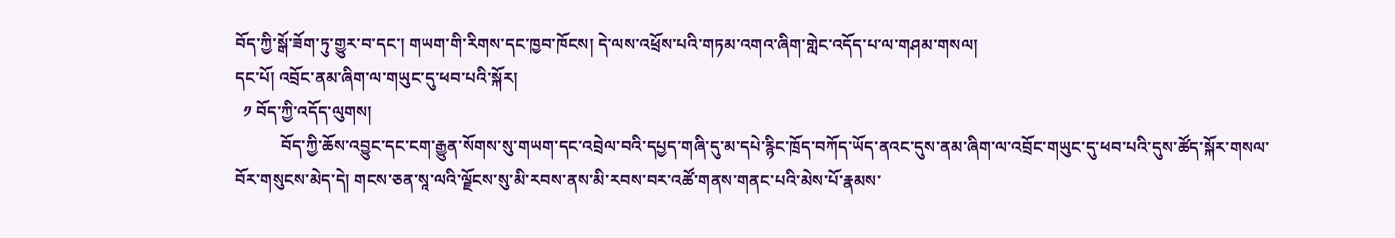བོད་ཀྱི་སྒོ་ཟོག་ཏུ་གྱུར་བ་དང་། གཡག་གི་རིགས་དང་ཁྱབ་ཁོངས། དེ་ལས་འཕྲོས་པའི་གཏམ་འགའ་ཞིག་གླེང་འདོད་པ་ལ་གཤམ་གསལ།
དང་པོ། འབྲོང་ནམ་ཞིག་ལ་གཡུང་དུ་ཕབ་པའི་སྐོར།
  ༡ བོད་ཀྱི་འདོད་ལུགས།
           བོད་ཀྱི་ཆོས་འབྱུང་དང་ངག་རྒྱུན་སོགས་སུ་གཡག་དང་འབྲེལ་བའི་དཔྱད་གཞི་དུ་མ་དཔེ་རྙིང་ཁྲོད་བཀོད་ཡོད་ནའང་དུས་ནམ་ཞིག་ལ་འབྲོང་གཡུང་དུ་ཕབ་པའི་དུས་ཚོད་སྐོར་གསལ་བོར་གསུངས་མེད་དེ། གངས་ཅན་སཱ་ལའི་ལྗོངས་སུ་མི་རབས་ནས་མི་རབས་བར་འཚོ་གནས་གནང་པའི་མེས་པོ་རྣམས་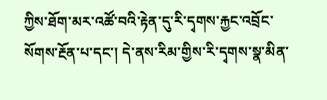ཀྱིས་ཐོག་མར་འཚོ་བའི་རྟེན་དུ་རི་དྭགས་རྐྱང་འབྲོང་སོགས་རྔོན་པ་དང་། དེ་ནས་རིམ་གྱིས་རི་དྭགས་སྣ་མིན་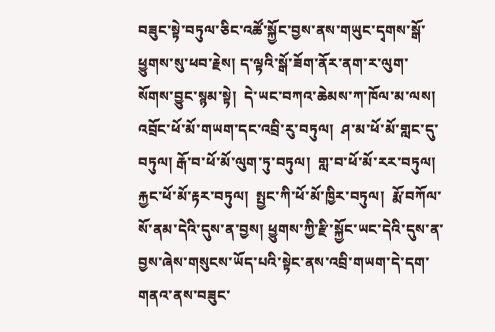བཟུང་སྟེ་བཏུལ་ཅིང་འཚོ་སྐྱོང་བྱས་ནས་གཡུང་དྭགས་སྒོ་ཕྱུགས་སུ་ཕབ་རྗེས། ད་ལྟའི་སྒོ་ཟོག་ནོར་ནག་ར་ལུག་སོགས་བྱུང་སྙམ་སྟེ།  དེ་ཡང་བཀའ་ཆེམས་ཀ་ཁོལ་མ་ལས།  འབྲོང་ཕོ་མོ་གཡག་དང་འབྲི་རུ་བཏུལ།  ཤ་མ་ཕོ་མོ་གླང་དུ་བཏུལ། རྒོ་བ་ཕོ་མོ་ལུག་ཏུ་བཏུལ།  གླ་བ་ཕོ་མོ་རར་བཏུལ།  རྐྱང་ཕོ་མོ་རྟར་བཏུལ།  སྤྱང་ཀི་ཕོ་མོ་ཁྱིར་བཏུལ།  རྨོ་བཀོལ་སོ་ནམ་དེའི་དུས་ན་བྱས། ཕྱུགས་ཀྱི་རྫི་སྐྱོང་ཡང་དེའི་དུས་ན་བྱས་ཞེས་གསུངས་ཡོད་པའི་སྟེང་ནས་འབྲི་གཡག་དེ་དག་གནའ་ནས་བཟུང་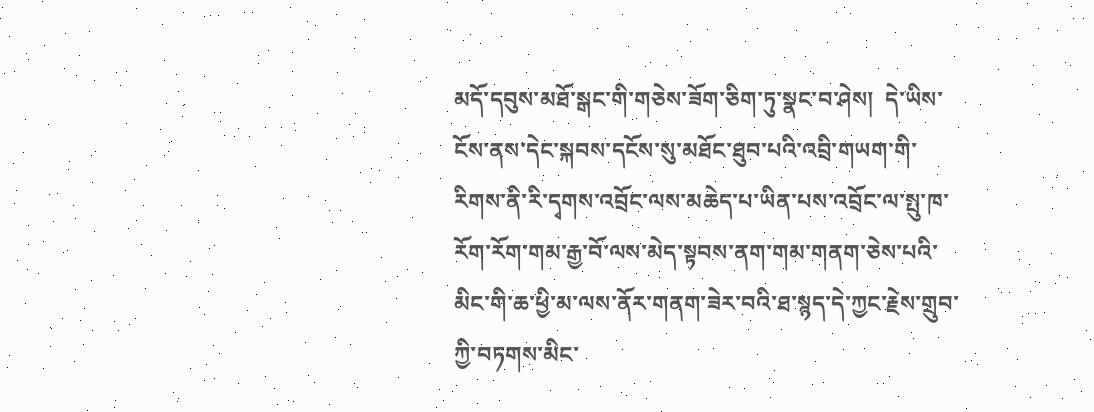མདོ་དབུས་མཐོ་སྒང་གི་གཅེས་ཟོག་ཅིག་ཏུ་སྣང་བ་ཤེས།  དེ་ཡིས་ངོས་ནས་དེང་སྐབས་དངོས་སུ་མཐོང་ཐུབ་པའི་འབྲི་གཡག་གི་རིགས་ནི་རི་དྭགས་འབྲོང་ལས་མཆེད་པ་ཡིན་པས་འབྲོང་ལ་སྤུ་ཁ་རོག་རོག་གམ་རྒྱ་བོ་ལས་མེད་སྟབས་ནག་གམ་གནག་ཅེས་པའི་མིང་གི་ཆ་ཕྱི་མ་ལས་ནོར་གནག་ཟེར་བའི་ཐ་སྙད་དེ་ཀྱང་རྗེས་གྲུབ་ཀྱི་བཏགས་མིང་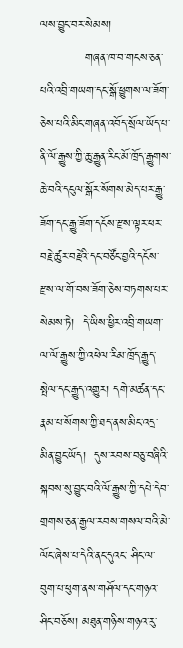ལས་བྱུང་བར་སེམས།
           གཞན་ཁ་བ་གངས་ཅན་པའི་འབྲི་གཡག་དང་སྒོ་ཕྱུགས་ལ་ཟོག་ཅེས་པའི་མིང་གཞན་འབོད་སྲོལ་ཡོད་པ་ནི་ལོ་རྒྱུས་ཀྱི་ཆུ་རྒྱུན་རིང་མོ་ཁྲོད་རྒྱུགས་ཆེ་བའི་དངུལ་སྒོར་སོགས་མེད་པར་རྒྱུ་ཟོག་དང་རྒྱུ་ཟོག་དངོས་རྫས་ལྟར་ཕར་བརྗེ་ཚུར་བརྗེའི་དང་བཙོང་བྱའི་དངོས་རྫས་ལ་གོ་བས་ཟོག་ཅེས་བཏགས་པར་སེམས་ཏེ།  དེ་ཡིས་ཕྱིར་འབྲི་གཡག་ལ་ལོ་རྒྱུས་ཀྱི་འཕེལ་རིམ་ཁྲོད་རྒྱུད་སྤེལ་དང་རྒྱུད་འགྱུར། དགེ་མཚན་དང་རྣམ་པ་སོགས་ཀྱི་ཐད་ནས་མིང་འདྲ་མིན་བྱུང་ཡོད།  དུས་རབས་བཅུ་བཞིའི་སྐབས་སུ་བྱུང་བའི་ལོ་རྒྱུས་ཀྱི་དཔེ་དེབ་གྲགས་ཅན་རྒྱལ་རབས་གསལ་བའི་མེ་ལོང་ཞེས་པ་དེའི་ནང་དུའང་ ཤིང་ལ་བུག་པ་ཕུག་ནས་གཤོལ་དང་གཉའ་ཤིང་བཅོས། མཐུན་གཉིས་གཉའ་རུ་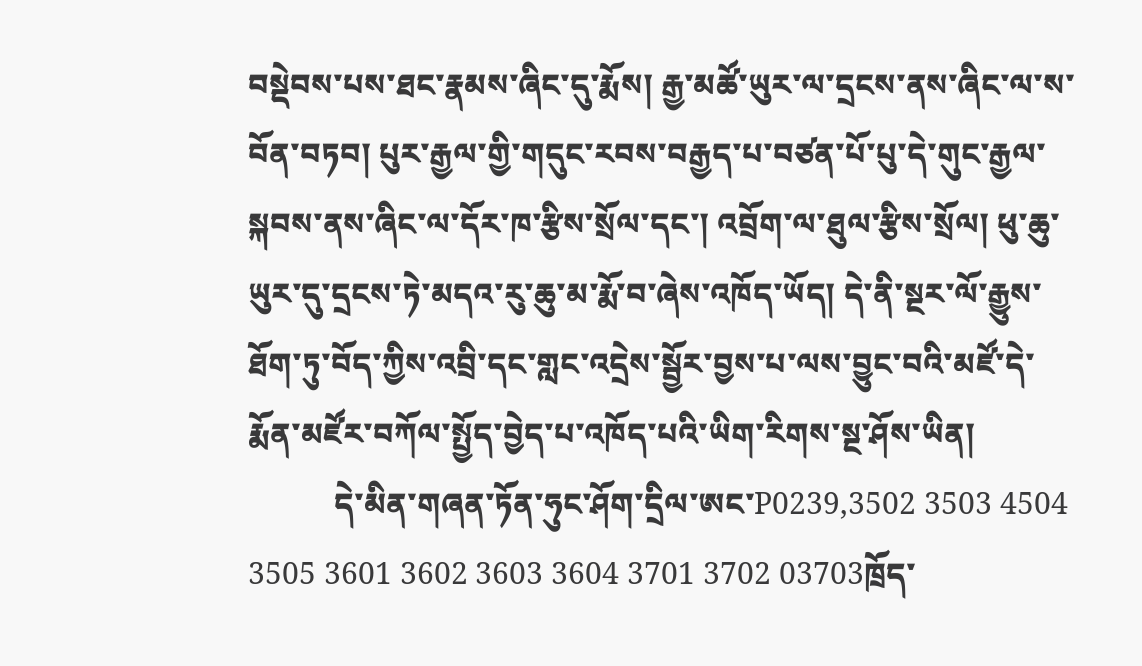བསྡེབས་པས་ཐང་རྣམས་ཞིང་དུ་རྨོས། རྒྱ་མཚོ་ཡུར་ལ་དྲངས་ནས་ཞིང་ལ་ས་བོན་བཏབ། པུར་རྒྱལ་གྱི་གདུང་རབས་བརྒྱད་པ་བཙན་པོ་པུ་དེ་གུང་རྒྱལ་སྐབས་ནས་ཞིང་ལ་དོར་ཁ་རྩིས་སྲོལ་དང་། འབྲོག་ལ་ཐུལ་རྩིས་སྲོལ། ཕུ་ཆུ་ཡུར་དུ་དྲངས་ཏེ་མདའ་རུ་ཆུ་མ་རྨོ་བ་ཞེས་འཁོད་ཡོད། དེ་ནི་སྔར་ལོ་རྒྱུས་ཐོག་ཏུ་བོད་ཀྱིས་འབྲི་དང་གླང་འདྲེས་སྦྱོར་བྱས་པ་ལས་བྱུང་བའི་མཛོ་དེ་རྨོན་མཛོར་བཀོལ་སྤྱོད་བྱེད་པ་འཁོད་པའི་ཡིག་རིགས་སྔ་ཤོས་ཡིན།
           དེ་མིན་གཞན་ཏོན་ཧུང་ཤོག་དྲིལ་ཨང་P0239,3502 3503 4504 3505 3601 3602 3603 3604 3701 3702 03703ཁྲོད་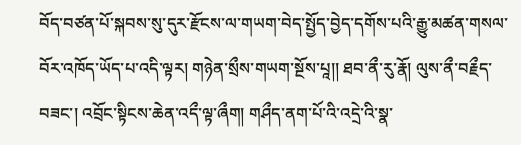བོད་བཙན་པོ་སྐབས་སུ་དུར་རྫོངས་ལ་གཡག་བེད་སྤྱོད་བྱེད་དགོས་པའི་རྒྱུ་མཚན་གསལ་བོར་འཁོད་ཡོད་པ་འདི་ལྟར། གཉེན་སྲྀས་གཡག་སྔོས་པཱ།། ཐབ་ནྀ་རུ་རྣོ། ལུས་ནྀ་བརྗྀད་བཟང་། འབྲོང་སྟིངས་ཆེན་འདྀ་ལྟ་ཞྀག། གཤྀད་ནག་པོ་འི་འདྲེ་འི་སྣ་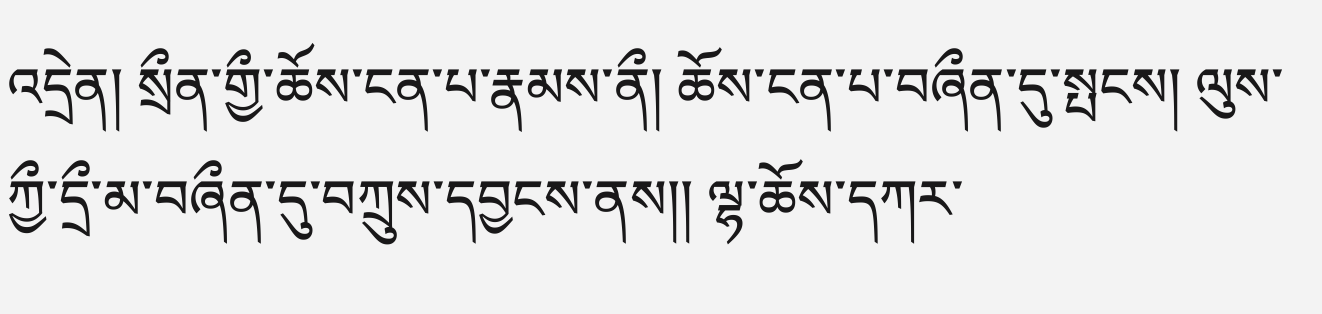འདྲེན། སྲྀན་གྱྀ་ཆོས་ངན་པ་རྣམས་ནྀ། ཆོས་ངན་པ་བཞྀན་དུ་སྤངས། ལུས་ཀྱྀ་དྲྀ་མ་བཞྀན་དུ་བཀྲུས་དབྱངས་ནས།། ལྷ་ཆོས་དཀར་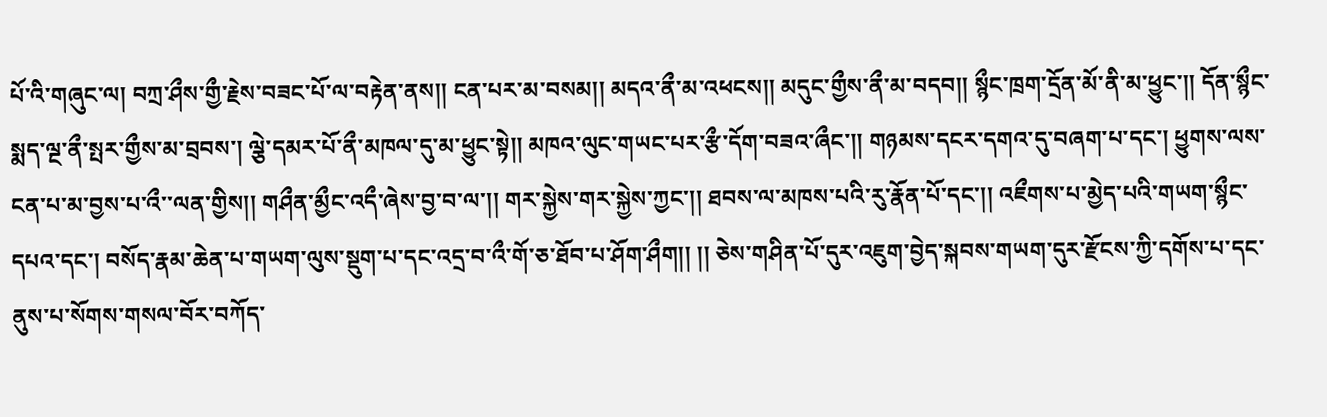པོ་འི་གཞུང་ལ། བཀྲ་ཤྀས་གྱྀ་རྗེས་བཟང་པོ་ལ་བརྟེན་ནས།། ངན་པར་མ་བསམ།། མདའ་ནྀ་མ་འཕངས།། མདུང་གྱྀས་ནྀ་མ་བདབ།། སྙྀང་ཁྲག་དྲོན་མོ་ནི་མ་ཕྱུང་།། དོན་སྙྀང་སྨད་ལྔ་ནྀ་སྤར་གྱྀས་མ་བྲབས་། ལྕེ་དམར་པོ་ནྀ་མཁལ་དུ་མ་ཕྱུང་སྟེ།། མཁའ་ལུང་གཡང་པར་རྩྀ་དོག་བཟའ་ཞྀང་།། གཉམས་དངར་དགའ་དུ་བཞག་པ་དང་། ཕྱུགས་ལས་ངན་པ་མ་བྱས་པ་འྀ་་ལན་གྱིས།། གཤྀན་མྱྀང་འདྀ་ཞེས་བྱ་བ་ལ་།། གར་སྐྱེས་གར་སྐྱེས་ཀྱང་།། ཐབས་ལ་མཁས་པའི་རུ་རྣོན་པོ་དང་།། འཇྀགས་པ་མྱེད་པའི་གཡག་སྙྀང་དཔའ་དང་། བསོད་རྣམ་ཆེན་པ་གཡག་ལུས་སྡུག་པ་དང་འདྲ་བ་འྀ་གོ་ཅ་ཐོབ་པ་ཤོག་ཤྀག།། །། ཅེས་གཤིན་པོ་དུར་འཇུག་བྱེད་སྐབས་གཡག་དུར་རྫོངས་ཀྱི་དགོས་པ་དང་ནུས་པ་སོགས་གསལ་བོར་བཀོད་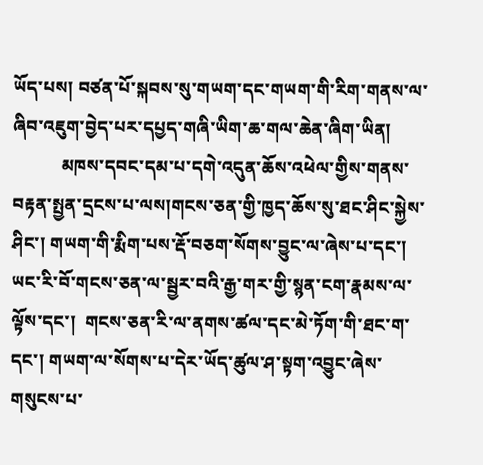ཡོད་པས། བཙན་པོ་སྐབས་སུ་གཡག་དང་གཡག་གི་རིག་གནས་ལ་ཞིབ་འཇུག་བྱེད་པར་དཔྱད་གཞི་ཡིག་ཆ་གལ་ཆེན་ཞིག་ཡིན།
           མཁས་དབང་དམ་པ་དགེ་འདུན་ཆོས་འཕེལ་གྱིས་གནས་བརྟན་སྤྱན་དྲངས་པ་ལས།གངས་ཅན་གྱི་ཁྱད་ཆོས་སུ་ཐང་ཤིང་སྐྱེས་ཤིང་། གཡག་གི་རྨིག་པས་རྡོ་བཅག་སོགས་བྱུང་ལ་ཞེས་པ་དང་། ཡང་རི་བོ་གངས་ཅན་ལ་སྦྱར་བའི་རྒྱ་གར་གྱི་སྙན་ངག་རྣམས་ལ་ལྟོས་དང་།  གངས་ཅན་རི་ལ་ནགས་ཚལ་དང་མེ་ཏོག་གི་ཐང་ག་དང་། གཡག་ལ་སོགས་པ་དེར་ཡོད་ཚུལ་ཤ་སྟག་འབྱུང་ཞེས་གསུངས་པ་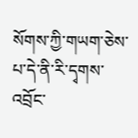སོགས་ཀྱི་གཡག་ཅེས་པ་དེ་ནི་རི་དྭགས་འབྲོང་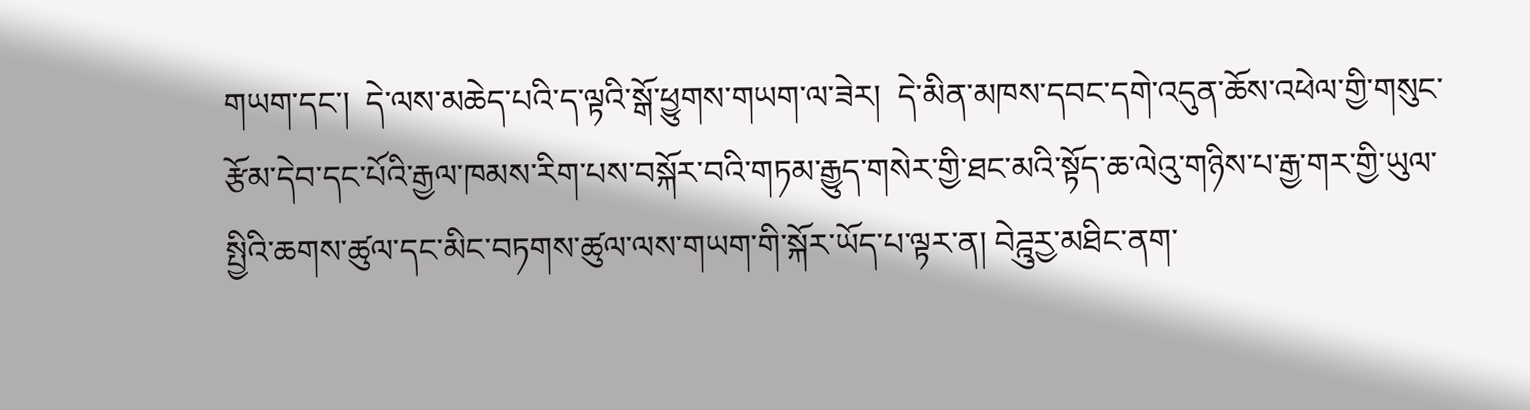གཡག་དང་།  དེ་ལས་མཆེད་པའི་ད་ལྟའི་སྒོ་ཕྱུགས་གཡག་ལ་ཟེར།  དེ་མིན་མཁས་དབང་དགེ་འདུན་ཆོས་འཕེལ་གྱི་གསུང་རྩོམ་དེབ་དང་པོའི་རྒྱལ་ཁམས་རིག་པས་བསྐོར་བའི་གཏམ་རྒྱུད་གསེར་གྱི་ཐང་མའི་སྟོད་ཆ་ལེའུ་གཉིས་པ་རྒྱ་གར་གྱི་ཡུལ་སྤྱིའི་ཆགས་ཚུལ་དང་མིང་བཏགས་ཚུལ་ལས་གཡག་གི་སྐོར་ཡོད་པ་ལྟར་ན། བེཌྰུརྱ་མཐིང་ནག་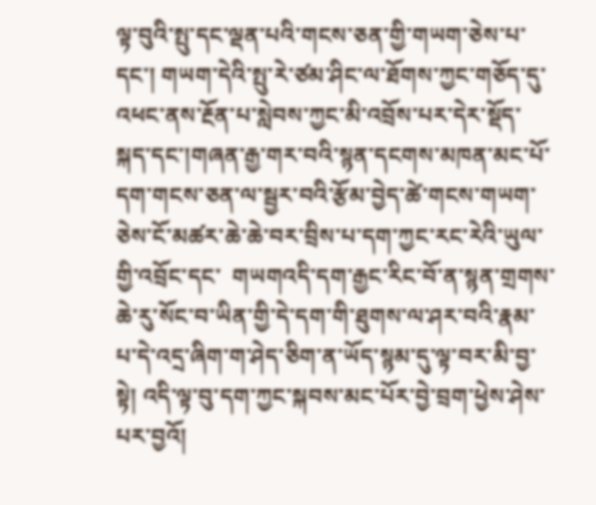ལྟ་བུའི་སྤུ་དང་ལྡན་པའི་གངས་ཅན་གྱི་གཡག་ཅེས་པ་དང་། གཡག་དེའི་སྤུ་རེ་ཙམ་ཤིང་ལ་ཐོགས་ཀྱང་གཅོད་དུ་འཕང་ནས་རྔོན་པ་སླེབས་ཀྱང་མི་འབྲོས་པར་དེར་སྡོད་སྐད་དང་།གཞན་རྒྱ་གར་བའི་སྙན་དངགས་མཁན་མང་པོ་དག་གངས་ཅན་ལ་སྦྱར་བའི་རྩོམ་བྱེད་ཚེ་གངས་གཡག་ཅེས་ངོ་མཚར་ཆེ་ཆེ་བར་བྲིས་པ་དག་ཀྱང་རང་རེའི་ཡུལ་གྱི་འབྲོང་དང་  གཡགའདི་དག་རྒྱང་རིང་བོ་ན་སྙན་གྲགས་ཆེ་རུ་སོང་བ་ཡིན་གྱི་དེ་དག་གི་ཐུགས་ལ་ཤར་བའི་རྣམ་པ་དེ་འདྲ་ཞིག་ག་ཤེད་ཅིག་ན་ཡོད་སྙམ་དུ་ལྟ་བར་མི་བྱ་སྟེ། འདི་ལྟ་བུ་དག་ཀྱང་སྐབས་མང་པོར་བྱེ་བྲག་ཕྱེས་ཤེས་པར་བྱའོ།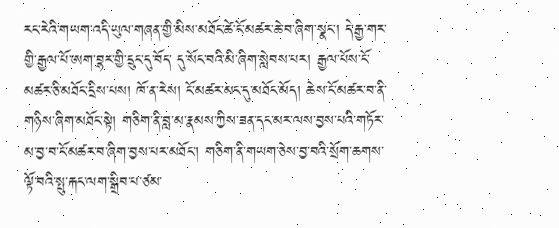རང་རེའི་གཡག་འདི་ཡུལ་གཞན་གྱི་མིས་མཐོང་ཚེ་ངོ་མཚར་ཆེ་བ་ཞིག་སྣང་། དེ་རྒྱ་གར་གྱི་རྒྱལ་པོ་ཨག་བྷར་གྱི་དྲུང་དུ་བོད་ དུ་སོང་བའི་མི་ཞིག་སླེབས་པར། རྒྱལ་པོས་ངོ་མཚར་ཅི་མཐོང་དྲིས་པས། ཁོ་ན་རེས། ངོ་མཚར་མང་དུ་མཐོང་མོད། ཆེས་ངོ་མཚར་བ་ནི་གཉིས་ཞིག་མཐོང་སྟེ། གཅིག་ནི་བླ་མ་རྣམས་ཀྱིས་ཟན་དང་མར་ལས་བྱས་པའི་གཏོར་མ་བྱ་བ་ངོ་མཚར་བ་ཞིག་བྱས་པར་མཐོང་། གཅིག་ནི་གཡག་ཅེས་བྱ་བའི་སྲོག་ཆགས་ལྟོ་བའི་སྤུ་རྐང་ལག་སྒྲིབ་པ་ཙམ་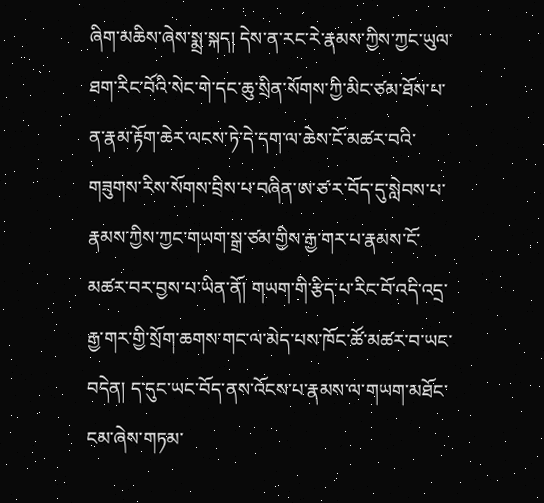ཞིག་མཆིས་ཞེས་སྨྲ་སྐད། དེས་ན་རང་རེ་རྣམས་ཀྱིས་ཀྱང་ཡུལ་ཐག་རིང་བོའི་སེང་གེ་དང་ཆུ་སྲིན་སོགས་ཀྱི་མིང་ཙམ་ཐོས་པ་ན་རྣམ་རྟོག་ཆེར་ལངས་ཏེ་དེ་དག་ལ་ཆེས་ངོ་མཚར་བའི་གཟུགས་རིས་སོགས་བྲིས་པ་བཞིན་ཨ་ཙ་ར་བོད་དུ་སླེབས་པ་རྣམས་ཀྱིས་ཀྱང་གཡག་སྒྲ་ཙམ་གྱིས་རྒྱ་གར་པ་རྣམས་ངོ་མཚར་བར་བྱས་པ་ཡིན་ནོ། གཡག་གི་རྩིད་པ་རིང་བོ་འདི་འདྲ་རྒྱ་གར་གྱི་སྲོག་ཆགས་གང་ལ་མེད་པས་ཁོང་ཚོ་མཚར་བ་ཡང་བདེན། ད་དུང་ཡང་བོད་ནས་འོངས་པ་རྣམས་ལ་གཡག་མཐོང་ངམ་ཞེས་གཏམ་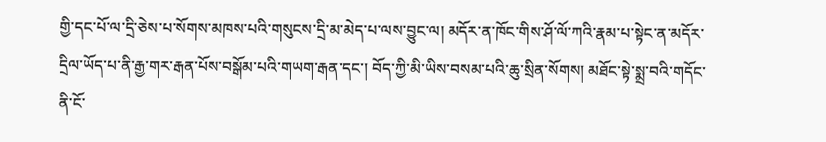གྱི་དང་པོ་ལ་དྲི་ཅེས་པ་སོགས་མཁས་པའི་གསུངས་དྲི་མ་མེད་པ་ལས་བྱུང་ལ། མདོར་ན་ཁོང་གིས་ཤོ་ལོ་ཀའི་རྣམ་པ་སྟེང་ན་མདོར་དྲིལ་ཡོད་པ་ནི་རྒྱ་གར་རྒན་པོས་བསྒོམ་པའི་གཡག་རྒན་དང་། བོད་ཀྱི་མི་ཡིས་བསམ་པའི་ཆུ་སྲིན་སོགས། མཐོང་སྟེ་སྨྲ་བའི་གདོང་ནི་ངོ་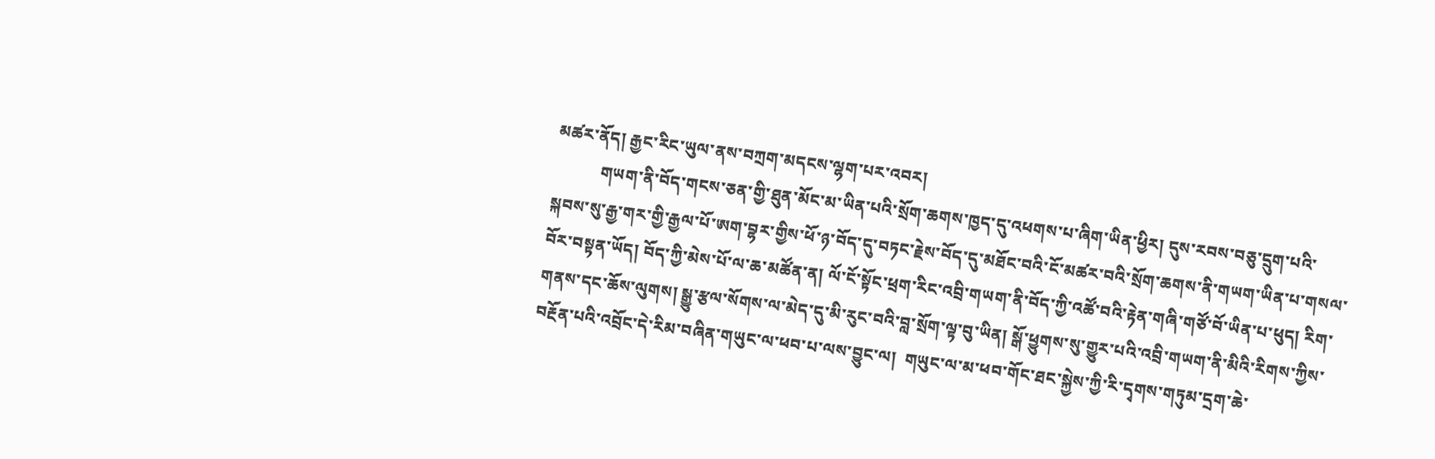མཚར་ནོད། རྒྱང་རིང་ཡུལ་ནས་བཀྲག་མདངས་ལྷག་པར་འབར།
           གཡག་ནི་བོད་གངས་ཅན་གྱི་ཐུན་མོང་མ་ཡིན་པའི་སྲོག་ཆགས་ཁྱད་དུ་འཕགས་པ་ཞིག་ཡིན་ཕྱིར། དུས་རབས་བཅུ་དྲུག་པའི་སྐབས་སུ་རྒྱ་གར་གྱི་རྒྱལ་པོ་ཨག་བྷར་གྱིས་ཕོ་ཉ་བོད་དུ་བཏང་རྗེས་བོད་དུ་མཐོང་བའི་ངོ་མཚར་བའི་སྲོག་ཆགས་ནི་གཡག་ཡིན་པ་གསལ་བོར་བསྟན་ཡོད། བོད་ཀྱི་མེས་པོ་ལ་ཆ་མཚོན་ན། ལོ་ངོ་སྟོང་ཕྲག་རིང་འབྲི་གཡག་ནི་བོད་ཀྱི་འཚོ་བའི་རྟེན་གཞི་གཙོ་བོ་ཡིན་པ་ཕུད། རིག་གནས་དང་ཆོས་ལུགས། སྒྱུ་རྩལ་སོགས་ལ་མེད་དུ་མི་རུང་བའི་བླ་སྲོག་ལྟ་བུ་ཡིན། སྒོ་ཕྱུགས་སུ་གྱུར་པའི་འབྲི་གཡག་ནི་མིའི་རིགས་ཀྱིས་བརྔོན་པའི་འབྲོང་དེ་རིམ་བཞིན་གཡུང་ལ་ཕབ་པ་ལས་བྱུང་ལ།  གཡུང་ལ་མ་ཕབ་གོང་ཐང་སྐྱེས་ཀྱི་རི་དྭགས་གཏུམ་དྲག་ཆེ་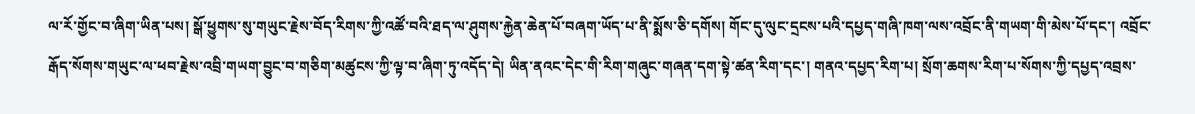ལ་རོ་གྱོང་བ་ཞིག་ཡིན་པས། སྒོ་ཕྱུགས་སུ་གཡུང་རྗེས་བོད་རིགས་ཀྱི་འཚོ་བའི་ཐད་ལ་ཤུགས་རྐྱེན་ཆེན་པོ་བཞག་ཡོད་པ་ནི་སྨོས་ཅི་དགོས། གོང་དུ་ལུང་དྲངས་པའི་དཔྱད་གཞི་ཁག་ལས་འབྲོང་ནི་གཡག་གི་མེས་པོ་དང་། འབྲོང་རྒོད་སོགས་གཡུང་ལ་ཕབ་རྗེས་འབྲི་གཡག་བྱུང་བ་གཅིག་མཚུངས་ཀྱི་ལྟ་བ་ཞིག་ཏུ་འདོད་དེ། ཡིན་ནའང་དེང་གི་རིག་གཞུང་གཞན་དག་སྟེ་ཚན་རིག་དང་། གནའ་དཔྱད་རིག་པ། སྲོག་ཆགས་རིག་པ་སོགས་ཀྱི་དཔྱད་འབྲས་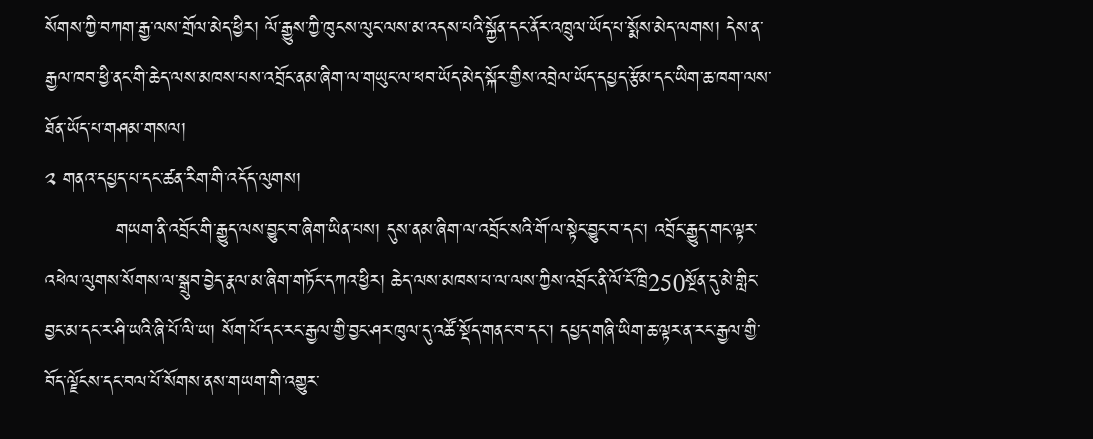སོགས་ཀྱི་བཀག་རྒྱ་ལས་གྲོལ་མེད་ཕྱིར། ལོ་རྒྱུས་ཀྱི་ཁུངས་ལུང་ལས་མ་འདས་པའི་སྐྱོན་དང་ནོར་འཁྲུལ་ཡོད་པ་སྨོས་མེད་ལགས། དེས་ན་རྒྱལ་ཁབ་ཕྱི་ནང་གི་ཆེད་ལས་མཁས་པས་འབྲོང་ནམ་ཞིག་ལ་གཡུང་ལ་ཕབ་ཡོད་མེད་སྐོར་གྱིས་འབྲེལ་ཡོད་དཔྱད་རྩོམ་དང་ཡིག་ཆ་ཁག་ལས་ཐོན་ཡོད་པ་གཤམ་གསལ།
༢ གནའ་དཔྱད་པ་དང་ཚན་རིག་གི་འདོད་ལུགས།
           གཡག་ནི་འབྲོང་གི་རྒྱུད་ལས་བྱུང་བ་ཞིག་ཡིན་པས། དུས་ནམ་ཞིག་ལ་འབྲོང་སའི་གོ་ལ་སྟེང་བྱུང་བ་དང་། འབྲོང་རྒྱུད་གང་ལྟར་འཕེལ་ལུགས་སོགས་ལ་སྒྲུབ་བྱེད་རྣལ་མ་ཞིག་གཏོང་དཀའ་ཕྱིར། ཆེད་ལས་མཁས་པ་ལ་ལས་ཀྱིས་འབྲོང་ནི་ལོ་ངོ་ཁྲི250སྔོན་དུ་མེ་གླིང་བྱང་མ་དང་ར་ཤི་ཡའི་ཞི་པོ་ལི་ཡ། སོག་པོ་དང་རང་རྒྱལ་གྱི་བྱང་ཤར་ཁུལ་དུ་འཚོ་སྡོད་གནང་བ་དང་། དཔྱད་གཞི་ཡིག་ཆ་ལྟར་ན་རང་རྒྱལ་གྱི་བོད་ལྗོངས་དང་བལ་པོ་སོགས་ནས་གཡག་གི་འགྱུར་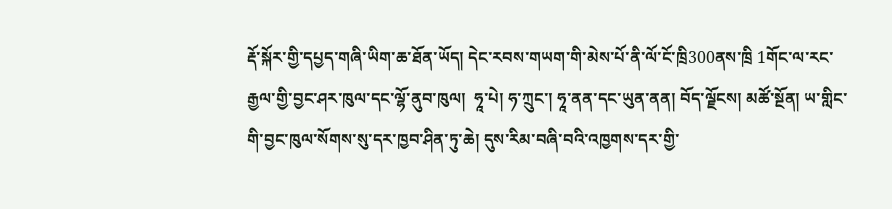རྡོ་སྐོར་གྱི་དཔྱད་གཞི་ཡིག་ཆ་ཐོན་ཡོད། དེང་རབས་གཡག་གི་མེས་པོ་ནི་ལོ་ངོ་ཁྲི300ནས་ཁྲི 1གོང་ལ་རང་རྒྱལ་གྱི་བྱང་ཤར་ཁུལ་དང་ལྷོ་ནུབ་ཁུལ།  ཧཱ་པེ། ཧ་ཀྲུང་། ཧཱ་ནན་དང་ཡུན་ནན། བོད་ལྗོངས། མཚོ་སྔོན། ཡ་གླིང་གི་བྱང་ཁུལ་སོགས་སུ་དར་ཁྱབ་ཤིན་ཏུ་ཆེ། དུས་རིམ་བཞི་བའི་འཁྱགས་དར་གྱི་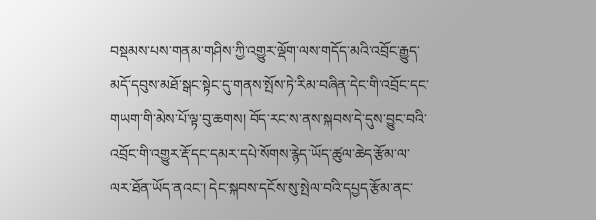བསྡམས་པས་གནམ་གཤིས་ཀྱི་འགྱུར་ལྡོག་ལས་གདོད་མའི་འབྲོང་རྒྱུད་མདོ་དབུས་མཐོ་སྒང་སྟེང་དུ་གནས་སྤོས་ཏེ་རིམ་བཞིན་དེང་གི་འབྲོང་དང་གཡག་གི་མེས་པོ་ལྟ་བུ་ཆགས། བོད་རང་ས་ནས་སྐབས་དེ་དུས་བྱུང་བའི་འབྲོང་གི་འགྱུར་རྡོ་དང་དམར་དཔེ་སོགས་རྙེད་ཡོད་ཚུལ་ཆེད་རྩོམ་ལ་ལར་ཐོན་ཡོད་ནའང་། དེང་སྐབས་དངོས་སུ་སྤེལ་བའི་དཔྱད་རྩོམ་ནང་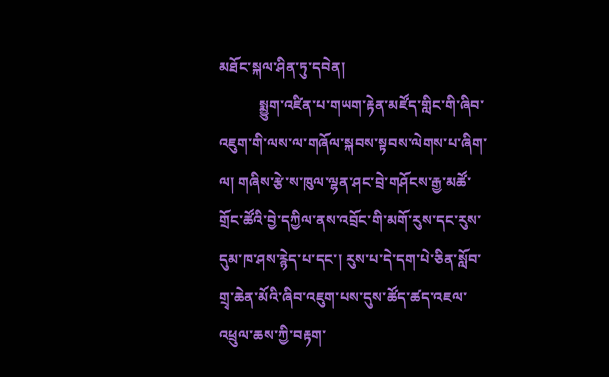མཐོང་སྐལ་ཤིན་ཏུ་དབེན།
           སྨྱུག་འཛིན་པ་གཡག་རྟེན་མཛོད་གླིང་གི་ཞིབ་འཇུག་གི་ལས་ལ་གཞོལ་སྐབས་སྟབས་ལེགས་པ་ཞིག་ལ། གཞིས་རྩེ་ས་ཁུལ་ལྷན་ཤང་བྲེ་གཤོངས་རྒྱ་མཚོ་གྲོང་ཚོའི་བྱེ་དཀྱིལ་ནས་འབྲོང་གི་མགོ་རུས་དང་རུས་དུམ་ཁ་ཤས་རྙེད་པ་དང་། རུས་པ་དེ་དག་པེ་ཅིན་སློབ་གྲྭ་ཆེན་མོའི་ཞིབ་འཇུག་པས་དུས་ཚོད་ཚད་འཇལ་འཕྲུལ་ཆས་ཀྱི་བརྟག་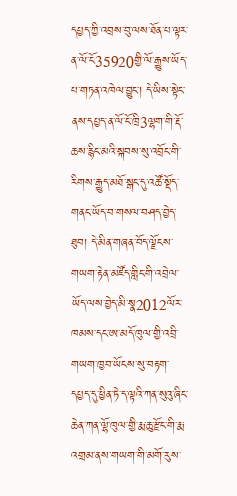དཔྱད་ཀྱི་འབྲས་བུ་ལས་ཐོན་པ་ལྟར་ན་ལོ་ངོ35920གྱི་ལོ་རྒྱུས་ཡོད་པ་གཏན་འཁེལ་བྱུང་། དེ་ཡིས་སྟེང་ནས་དཔྱད་ན་ལོ་ངོ་ཁྲི3ལྷག་གི་རྡོ་ཆས་རྙིང་མའི་སྐབས་སུ་འབྲོང་གི་རིགས་རྒྱུད་མཐོ་སྒང་དུ་འཚོ་སྡོད་གནང་ཡོད་བ་གསལ་བཤད་བྱེད་ཐུབ། དེ་མིན་གཞན་བོད་ལྗོངས་གཡག་རྟེན་མཛོད་གླིང་གི་འབྲེལ་ཡོད་ལས་བྱེད་མི་སྣ2012ལོར་ཁམས་དང་ཨ་མདོ་ཁུལ་གྱི་འབྲི་གཡག་ཁྱབ་ཡོངས་སུ་བརྟག་དཔྱད་དུ་ཕྱིན་ཏེ་ད་ལྟའི་ཀན་སུའུ་ཞིང་ཆེན་ཀན་ལྷོ་ཁུལ་གྱི་རྨ་ཆུ་རྫོང་གི་རྨ་འགྲམ་ནས་གཡག་གི་མགོ་རུས་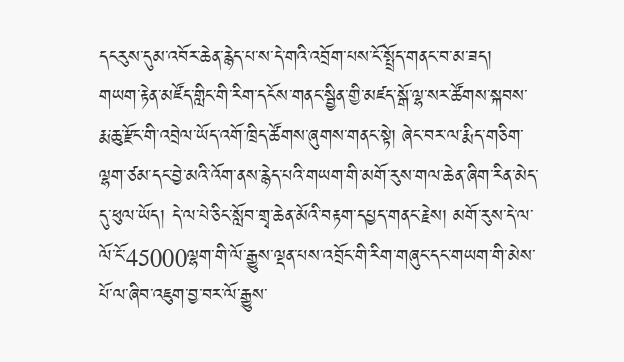དངརུས་དུམ་འབོར་ཆེན་རྙེད་པ་ས་དེ་གའི་འབྲོག་པས་ངོ་སྤྲོད་གནང་བ་མ་ཟད། གཡག་རྟེན་མཛོད་གླིང་གི་རིག་དངོས་གནང་སྦྱིན་གྱི་མཛད་སྒོ་ལྷ་སར་ཚོགས་སྐབས་རྨ་ཆུ་རྫོང་གི་འབྲེལ་ཡོད་འགོ་ཁྲིད་ཚོགས་ཞུགས་གནང་སྟེ། ཞེང་བར་ལ་རྨིད་གཅིག་ལྷག་ཙམ་དང་བྱེ་མའི་འོག་ནས་རྙེད་པའི་གཡག་གི་མགོ་རུས་གལ་ཆེན་ཞིག་རིན་མེད་དུ་ཕུལ་ཡོད། དེ་ལ་པེ་ཅིང་སློབ་གྲྭ་ཆེན་མོའི་བརྟག་དཔྱད་གནང་རྗེས། མགོ་རུས་དེ་ལ་ལོ་ངོ་45000ལྷག་གི་ལོ་རྒྱུས་ལྡན་པས་འབྲོང་གི་རིག་གཞུང་དང་གཡག་གི་མེས་པོ་ལ་ཞིབ་འཇུག་བྱ་བར་ལོ་རྒྱུས་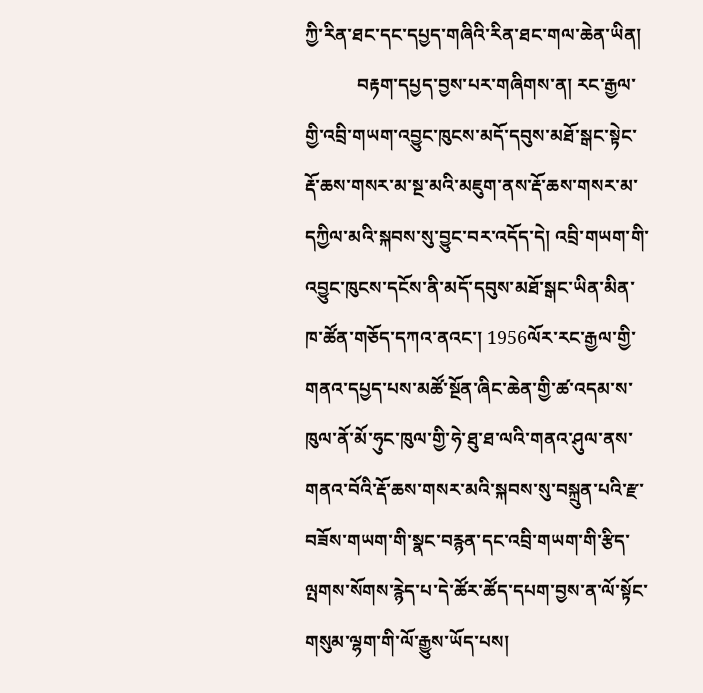ཀྱི་རིན་ཐང་དང་དཔྱད་གཞིའི་རིན་ཐང་གལ་ཆེན་ཡིན།
           བརྟག་དཔྱད་བྱས་པར་གཞིགས་ན། རང་རྒྱལ་གྱི་འབྲི་གཡག་འབྱུང་ཁུངས་མདོ་དབུས་མཐོ་སྒང་སྟེང་རྡོ་ཆས་གསར་མ་སྔ་མའི་མཇུག་ནས་རྡོ་ཆས་གསར་མ་དཀྱིལ་མའི་སྐབས་སུ་བྱུང་བར་འདོད་དེ། འབྲི་གཡག་གི་འབྱུང་ཁུངས་དངོས་ནི་མདོ་དབུས་མཐོ་སྒང་ཡིན་མིན་ཁ་ཚོན་གཅོད་དཀའ་ནའང་། 1956ལོར་རང་རྒྱལ་གྱི་གནའ་དཔྱད་པས་མཚོ་སྔོན་ཞིང་ཆེན་གྱི་ཚ་འདམ་ས་ཁུལ་ནོ་མོ་ཧུང་ཁུལ་གྱི་ཧེ་ཐུ་ཐ་ལའི་གནའ་ཤུལ་ནས་གནའ་བོའི་རྡོ་ཆས་གསར་མའི་སྐབས་སུ་བསྐྲུན་པའི་རྫ་བཟོས་གཡག་གི་སྣང་བརྙན་དང་འབྲི་གཡག་གི་རྩིད་ལྤགས་སོགས་རྙེད་པ་དེ་ཚོར་ཚོད་དཔག་བྱས་ན་ལོ་སྟོང་གསུམ་ལྷག་གི་ལོ་རྒྱུས་ཡོད་པས།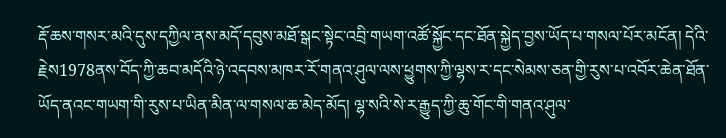རྡོ་ཆས་གསར་མའི་དུས་དཀྱིལ་ནས་མདོ་དབུས་མཐོ་སྒང་སྟེང་འབྲི་གཡག་འཚོ་སྐྱོང་དང་ཐོན་སྐྱེད་བྱས་ཡོད་པ་གསལ་པོར་མངོན། དེའི་རྗེས1978ནས་བོད་ཀྱི་ཆབ་མདོའི་ཉེ་འདབས་མཁར་རོ་གནའ་ཤུལ་ལས་ཕྱུགས་ཀྱི་ལྷས་ར་དང་སེམས་ཅན་གྱི་རུས་པ་འབོར་ཆེན་ཐོན་ཡོད་ནའང་གཡག་གི་རུས་པ་ཡིན་མིན་ལ་གསལ་ཆ་མེད་མོད། ལྷ་སའི་སེ་ར་རྒྱུད་ཀྱི་ཆུ་གོང་གི་གནའ་ཤུལ་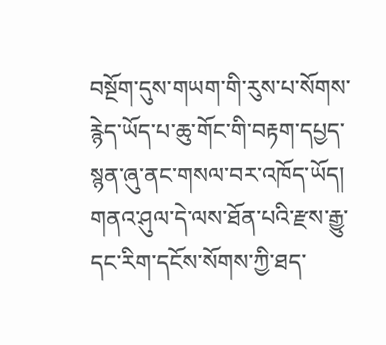བསྔོག་དུས་གཡག་གི་རུས་པ་སོགས་རྙེད་ཡོད་པ་ཆུ་གོང་གི་བརྟག་དཔྱད་སྙན་ཞུ་ནང་གསལ་བར་འཁོད་ཡོད། གནའ་ཤུལ་དེ་ལས་ཐོན་པའི་རྫས་རྒྱུ་དང་རིག་དངོས་སོགས་ཀྱི་ཐད་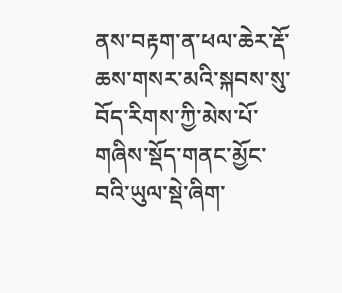ནས་བརྟག་ན་ཕལ་ཆེར་རྡོ་ཆས་གསར་མའི་སྐབས་སུ་བོད་རིགས་ཀྱི་མེས་པོ་གཞིས་སྡོད་གནང་མྱོང་བའི་ཡུལ་སྡེ་ཞིག་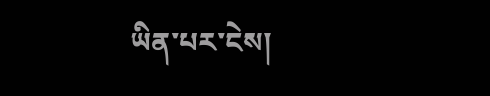ཡིན་པར་ངེས།